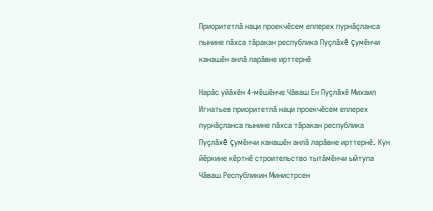Приоритетлă наци проекчĕсем еплерех пурнăçланса пынине пăхса тăракан республика Пуçлăхĕ çумĕнчи канашĕн анлă ларăвне ирттернĕ

Нарăс уйăхĕн 4-мĕшĕнче Чăваш Ен Пуçлăхĕ Михаил Игнатьев приоритетлă наци проекчĕсем еплерех пурнăçланса пынине пăхса тăракан республика Пуçлăхĕ çумĕнчи канашĕн анлă ларăвне ирттернĕ. Кун йĕркине кĕртнĕ строительство тытăмĕнчи ыйтупа Чăваш Республикин Министрсен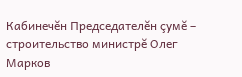Кабинечĕн Председателĕн çумĕ – строительство министрĕ Олег Марков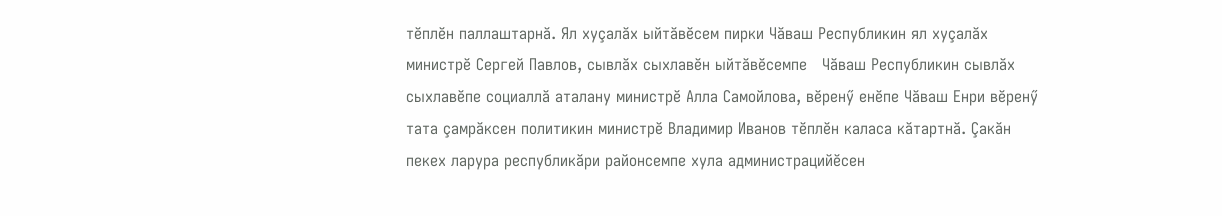тĕплĕн паллаштарнă. Ял хуçалăх ыйтăвĕсем пирки Чăваш Республикин ял хуçалăх министрĕ Сергей Павлов, сывлăх сыхлавĕн ыйтăвĕсемпе   Чăваш Республикин сывлăх сыхлавĕпе социаллă аталану министрĕ Алла Самойлова, вĕренӳ енĕпе Чăваш Енри вĕренӳ тата çамрăксен политикин министрĕ Владимир Иванов тĕплĕн каласа кăтартнă. Çакăн пекех ларура республикăри районсемпе хула администрацийĕсен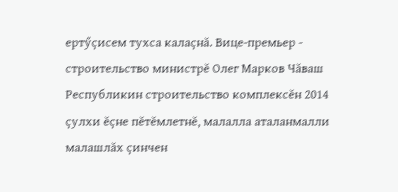ертӳçисем тухса калаçнă. Вице-премьер - строительство министрĕ Олег Марков Чăваш Республикин строительство комплексĕн 2014 çулхи ĕçне пĕтĕмлетнĕ, малалла аталанмалли малашлăх çинчен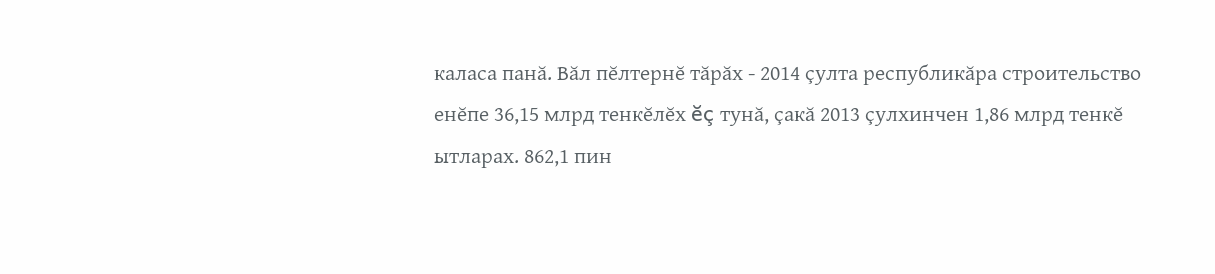каласа панă. Вăл пĕлтернĕ тăрăх - 2014 çулта республикăра строительство енĕпе 36,15 млрд тенкĕлĕх ĕç тунă, çакă 2013 çулхинчен 1,86 млрд тенкĕ ытларах. 862,1 пин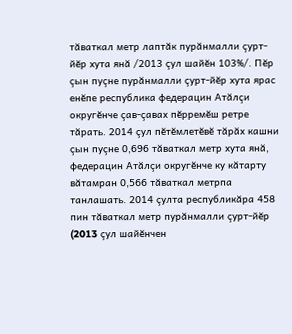тăваткал метр лаптăк пурăнмалли çурт-йĕр хута янă /2013 çул шайĕн 103%/. Пĕр çын пуçне пурăнмалли çурт-йĕр хута ярас енĕпе республика федерацин Атăлçи округĕнче çав-çавах пĕрремĕш ретре тăрать. 2014 çул пĕтĕмлетĕвĕ тăрăх кашни çын пуçне 0,696 тăваткал метр хута янă, федерацин Атăлçи округĕнче ку кăтарту вăтамран 0,566 тăваткал метрпа танлашать. 2014 çулта республикăра 458 пин тăваткал метр пурăнмалли çурт-йĕр (2013 çул шайĕнчен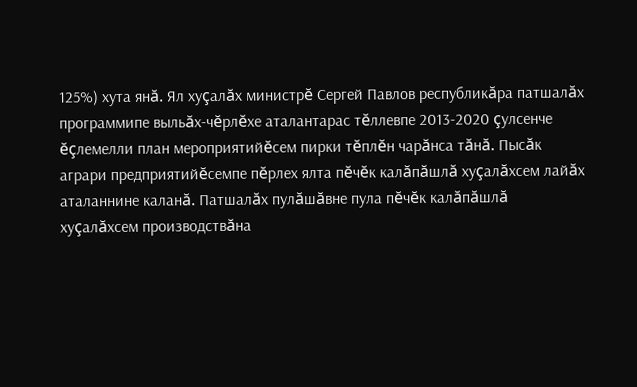125%) хута янă. Ял хуçалăх министрĕ Сергей Павлов республикăра патшалăх программипе выльăх-чĕрлĕхе аталантарас тĕллевпе 2013-2020 çулсенче ĕçлемелли план мероприятийĕсем пирки тĕплĕн чарăнса тăнă. Пысăк аграри предприятийĕсемпе пĕрлех ялта пĕчĕк калăпăшлă хуçалăхсем лайăх аталаннине каланă. Патшалăх пулăшăвне пула пĕчĕк калăпăшлă хуçалăхсем производствăна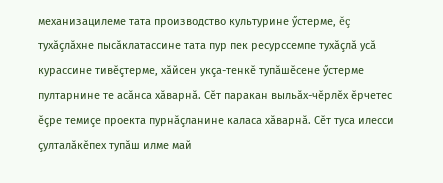механизацилеме тата производство культурине ӳстерме, ĕç тухăçлăхне пысăклатассине тата пур пек ресурссемпе тухăçлă усă курассине тивĕçтерме, хăйсен укçа-тенкĕ тупăшĕсене ӳстерме пултарнине те асăнса хăварнă. Сĕт паракан выльăх-чĕрлĕх ĕрчетес ĕçре темиçе проекта пурнăçланине каласа хăварнă. Сĕт туса илесси çулталăкĕпех тупăш илме май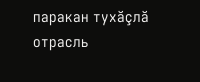паракан тухăçлă отрасль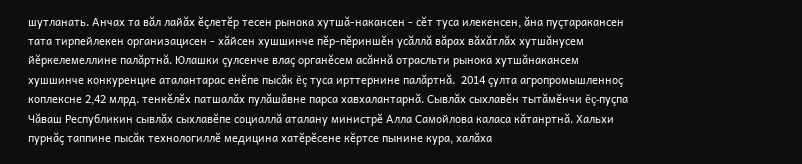шутланать. Анчах та вăл лайăх ĕçлетĕр тесен рынока хутшă-накансен - сĕт туса илекенсен, ăна пуçтаракансен тата тирпейлекен организацисен - хăйсен хушшинче пĕр-пĕриншĕн усăллă вăрах вăхăтлăх хутшăнусем йĕркелемеллине палăртнă. Юлашки çулсенче влаç органĕсем асăннă отрасльти рынока хутшăнакансем хушшинче конкуренцие аталантарас енĕпе пысăк ĕç туса ирттернине палăртнă.  2014 çулта агропромышленноç коплексне 2,42 млрд. тенкĕлĕх патшалăх пулăшăвне парса хавхалантарнă. Сывлăх сыхлавĕн тытăмĕнчи ĕç-пуçпа Чăваш Республикин сывлăх сыхлавĕпе социаллă аталану министрĕ Алла Самойлова каласа кăтанртнă. Хальхи пурнăç таппине пысăк технологиллĕ медицина хатĕрĕсене кĕртсе пынине кура, халăха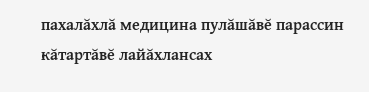пахалăхлă медицина пулăшăвĕ парассин кăтартăвĕ лайăхлансах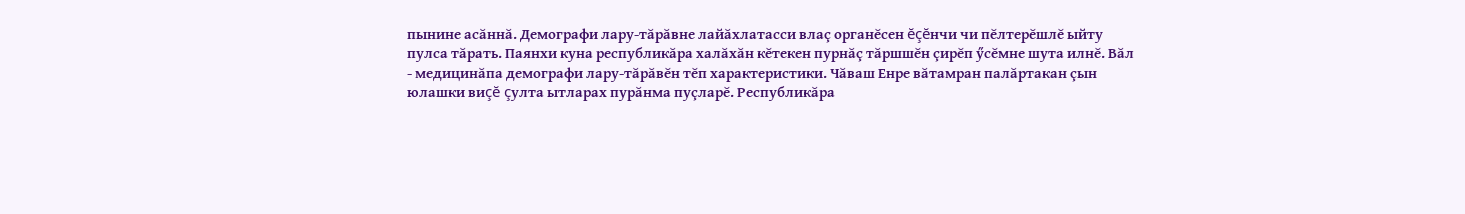пынине асăннă. Демографи лару-тăрăвне лайăхлатасси влаç органĕсен ĕçĕнчи чи пĕлтерĕшлĕ ыйту пулса тăрать. Паянхи куна республикăра халăхăн кĕтекен пурнăç тăршшĕн çирĕп ӳсĕмне шута илнĕ. Вăл - медицинăпа демографи лару-тăрăвĕн тĕп характеристики. Чăваш Енре вăтамран палăртакан çын юлашки виçĕ çулта ытларах пурăнма пуçларĕ. Республикăра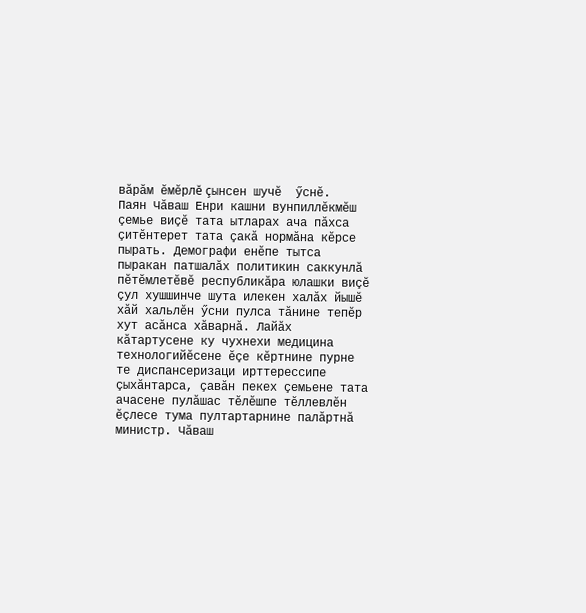вăрăм ĕмĕрлĕ çынсен шучĕ  ӳснĕ.  Паян Чăваш Енри кашни вунпиллĕкмĕш çемье виçĕ тата ытларах ача пăхса çитĕнтерет тата çакă нормăна кĕрсе пырать. Демографи енĕпе тытса пыракан патшалăх политикин саккунлă пĕтĕмлетĕвĕ республикăра юлашки виçĕ çул хушшинче шута илекен халăх йышĕ хăй хальлĕн ӳсни пулса тăнине тепĕр хут асăнса хăварнă. Лайăх кăтартусене ку чухнехи медицина технологийĕсене ĕçе кĕртнине пурне те диспансеризаци ирттерессипе çыхăнтарса, çавăн пекех çемьене тата ачасене пулăшас тĕлĕшпе тĕллевлĕн ĕçлесе тума пултартарнине палăртнă министр. Чăваш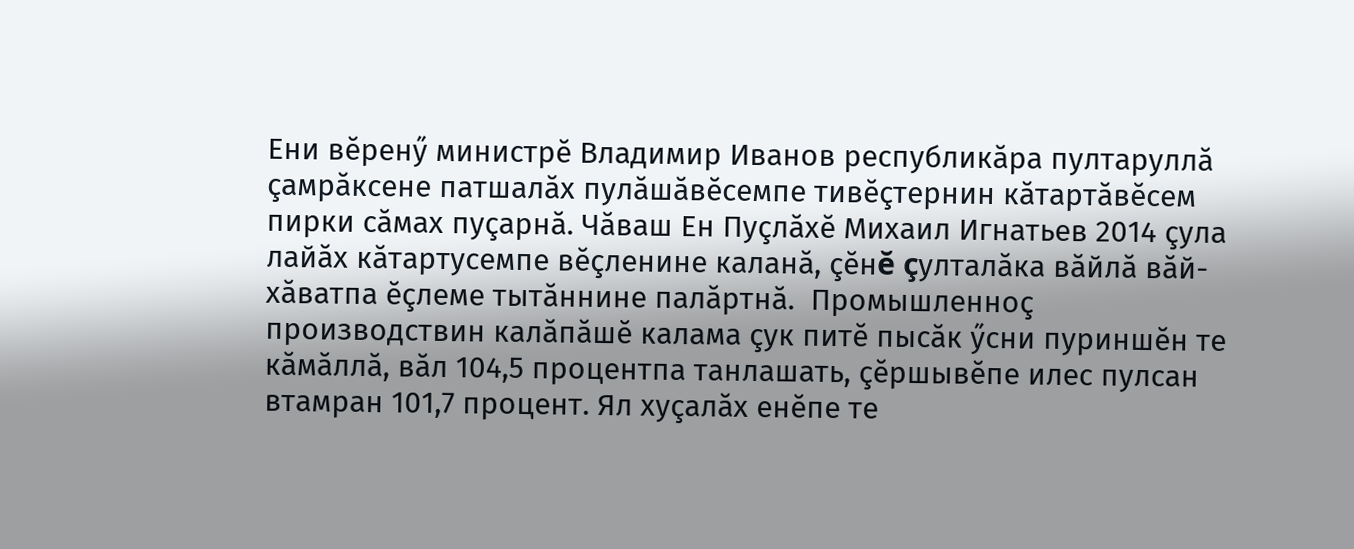Ени вĕренӳ министрĕ Владимир Иванов республикăра пултаруллă çамрăксене патшалăх пулăшăвĕсемпе тивĕçтернин кăтартăвĕсем пирки сăмах пуçарнă. Чăваш Ен Пуçлăхĕ Михаил Игнатьев 2014 çула лайăх кăтартусемпе вĕçленине каланă, çĕнĕ çулталăка вăйлă вăй-хăватпа ĕçлеме тытăннине палăртнă.  Промышленноç производствин калăпăшĕ калама çук питĕ пысăк ӳсни пуриншĕн те кăмăллă, вăл 104,5 процентпа танлашать, çĕршывĕпе илес пулсан втамран 101,7 процент. Ял хуçалăх енĕпе те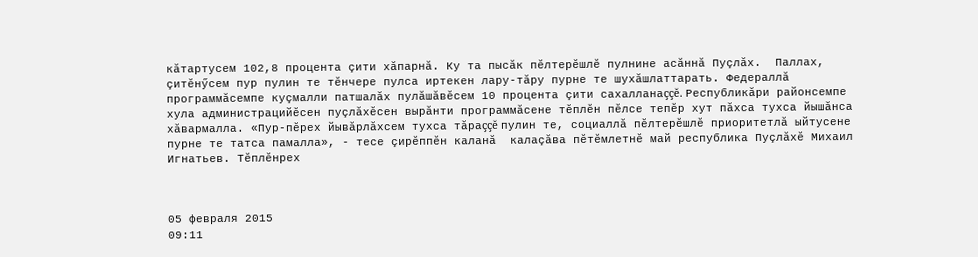кăтартусем 102,8 процента çити хăпарнă. Ку та пысăк пĕлтерĕшлĕ пулнине асăннă Пуçлăх.  Паллах, çитĕнӳсем пур пулин те тĕнчере пулса иртекен лару-тăру пурне те шухăшлаттарать. Федераллă программăсемпе куçмалли патшалăх пулăшăвĕсем 10 процента çити сахалланаççĕ. Республикăри районсемпе хула администрацийĕсен пуçлăхĕсен вырăнти программăсене тĕплĕн пĕлсе тепĕр хут пăхса тухса йышăнса хăвармалла. «Пур-пĕрех йывăрлăхсем тухса тăраççĕ пулин те, социаллă пĕлтерĕшлĕ приоритетлă ыйтусене пурне те татса памалла», - тесе çирĕппĕн каланă  калаçăва пĕтĕмлетнĕ май республика Пуçлăхĕ Михаил Игнатьев. Тĕплĕнрех



05 февраля 2015
09:11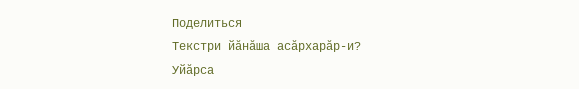Поделиться
Текстри йӑнӑша асӑрхарӑр-и?
Уйӑрса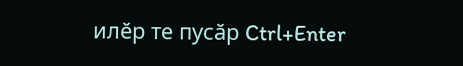илӗр те пусӑр Ctrl+Enter